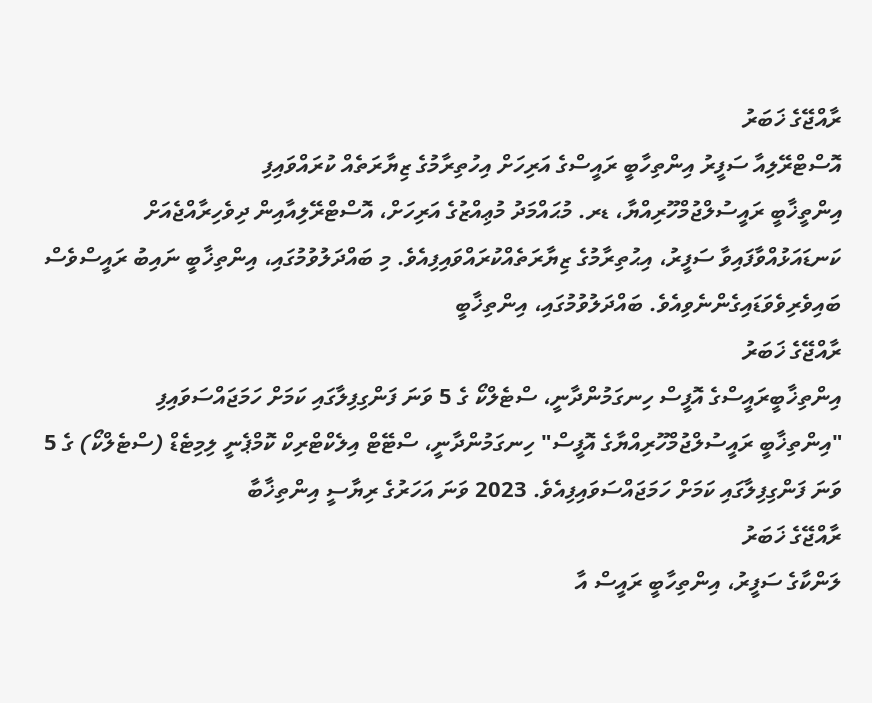ރާއްޖޭގެ ޚަބަރު
އޮސްޓްރޭލިއާ ސަފީރު އިންތިހާބީ ރައީސްގެ އަރިހަށް އިހުތިރާމުގެ ޒިޔާރަތެއް ކުރައްވައިފި
އިންތީޚާބީ ރައީސުލްޖުމްހޫރިއްޔާ، ޑރ. މުޙައްމަދު މުޢިއްޒުގެ އަރިހަށް، އޮސްޓްރޭލިއާއިން ދިވެހިރާއްޖެއަށް ކަނޑައަޅުއްވާފައިވާ ސަފީރު، އިޙުތިރާމުގެ ޒިޔާރަތެއްކުރައްވައިފިއެވެ. މި ބައްދަލުވުމުގައި، އިންތިޚާބީ ނައިބު ރައީސްވެސް ބައިވެރިވެވަޑައިގެންނެވިއެވެ. ބައްދަލުވުމުގައި، އިންތިޚާބީ
ރާއްޖޭގެ ޚަބަރު
އިންތިޚާބީރައީސްގެ އޮފީސް ހިނގަމުންދާނީ، ސްޓެލްކޯ ގެ 5 ވަނަ ފަންގިފިލާގައި ކަމަށް ހަމަޖައްސަވައިފި
"އިންތިޚާބީ ރައީސުލްޖުމްހޫރިއްޔާގެ އޮފީސް" ހިނގަމުންދާނީ، ސްޓޭޓް އިލެކްޓްރިކް ކޮމްޕެނީ ލިމިޓެޑް (ސްޓެލްކޯ) ގެ 5 ވަނަ ފަންގިފިލާގައި ކަމަށް ހަމަޖައްސަވައިފިއެވެ. 2023 ވަނަ އަހަރުގެ ރިޔާސީ އިންތިޚާބާ
ރާއްޖޭގެ ޚަބަރު
ލަންކާގެ ސަފީރު، އިންތިހާބީ ރައީސް އާ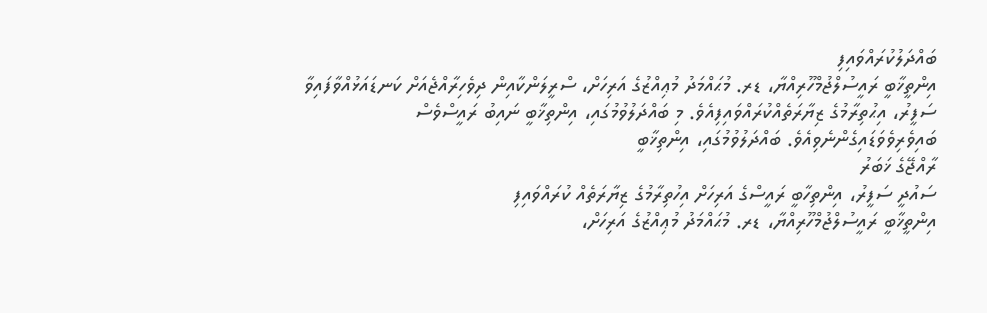ބައްދަލުކުރައްވައިފި
އިންތީޚާބީ ރައީސުލްޖުމްހޫރިއްޔާ، ޑރ. މުޙައްމަދު މުޢިއްޒުގެ އަރިހަށް، ސްރީލަންކާއިން ދިވެހިރާއްޖެއަށް ކަނޑައަޅުއްވާފައިވާ ސަފީރު، އިޙުތިރާމުގެ ޒިޔާރަތެއްކުރައްވައިފިއެވެ. މި ބައްދަލުވުމުގައި، އިންތިޚާބީ ނައިބު ރައީސްވެސް ބައިވެރިވެވަޑައިގެންނެވިއެވެ. ބައްދަލުވުމުގައި، އިންތިޚާބީ
ރާއްޖޭގެ ޚަބަރު
ސައުދީ ސަފީރު، އިންތިހާބީ ރައީސްގެ އަރިހަށް އިހުތިރާމުގެ ޒިޔާރަތެއް ކުރައްވައިފި
އިންތީޚާބީ ރައީސުލްޖުމްހޫރިއްޔާ، ޑރ. މުޙައްމަދު މުޢިއްޒުގެ އަރިހަށް،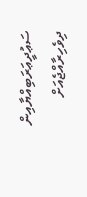ސަޢުދީޢަރަބިއްޔާއިން ދިވެހިރާއްޖެއަށް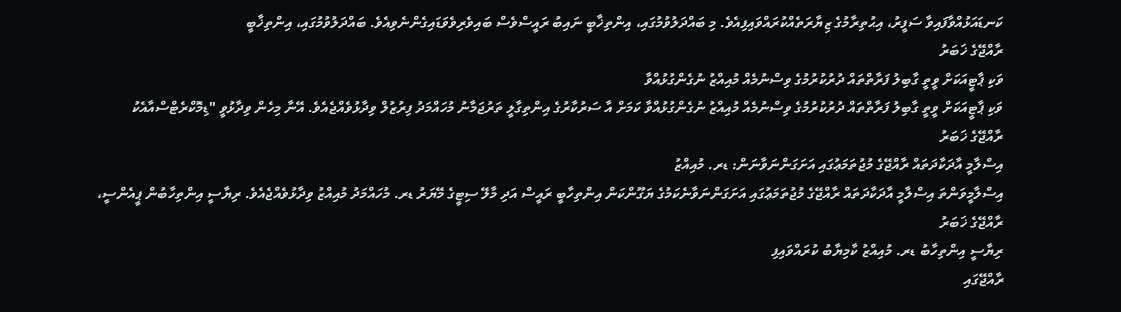ކަނޑައަޅުއްވާފައިވާ ސަފީރު، އިޙުތިރާމުގެ ޒިޔާރަތެއްކުރައްވައިފިއެވެ. މި ބައްދަލުވުމުގައި، އިންތިޚާބީ ނައިބު ރައީސްވެސް ބައިވެރިވެވަޑައިގެންނެވިއެވެ. ބައްދަލުވުމުގައި، އިންތިޚާބީ
ރާއްޖޭގެ ޚަބަރު
ވަކި ޕާޓީއަކަށް ވީތީ ގާބިލު ފަރާތްތައް ދުރުކުރުމުގެ ވިސްނުމެއް މުއިއްޒު ނުގެންގުޅުއްވާ
ވަކި ޕާޓީއަކަށް ވީތީ ގާބިލު ފަރާތްތައް ދުރުކުރުމުގެ ވިސްނުމެއް މުއިއްޒު ނުގެންގުޅުއްވާ ކަމަށް އާ ސަރުކާރުގެ އިންތިގާލީ ތަރުޖަމާނު މުހައްމަދު ފިރުޒުލް ވިދާޅުވެއްޖެއެވެ. އޭނާ މިހެން ވިދާޅުވީ "ޑިމޮކްރެޓްސްއާއެކު
ރާއްޖޭގެ ޚަބަރު
އިސްލާމީ އާދަކާދަތައް ރާއްޖޭގެ މުޖުތަމަޢުގައި އަށަގަންނަވާނަން: ޑރ. މުއިއްޒު
އިސްލާމީވަންތަ އިސްލާމީ އާދަކާދަތައް ރާއްޖޭގެ މުޖުތަމަޢުގައި އަށަގަންނަވާނެކަމުގެ ޔަގޫންކަން އިންތިހާބީ ރައީސް އަދި މާލޭ ސިޓީގެ މޭޔަރު ޑރ. މުހައްމަދު މުއިއްޒު ވިދާޅުވެއްޖެއެވެ. ރިޔާސީ އިންތިހާބުން ޕީއެންސީ،
ރާއްޖޭގެ ޚަބަރު
ރިޔާސީ އިންތިހާބު ޑރ. މުއިއްޒު ކާމިޔާބު ކުރައްވައިފި
ރާއްޖޭގައި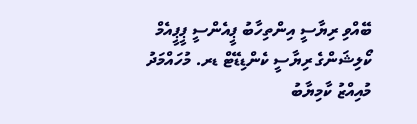ބޭއްވި ރިޔާސީ އިންތިހާބު ޕީއެންސީ ޕީޕީއެމް ކޯލިޝަންގެ ރިޔާސީ ކެންޑިޑޭޓް ޑރ. މުހައްމަދު މުއިއްޒު ކާމިޔާބު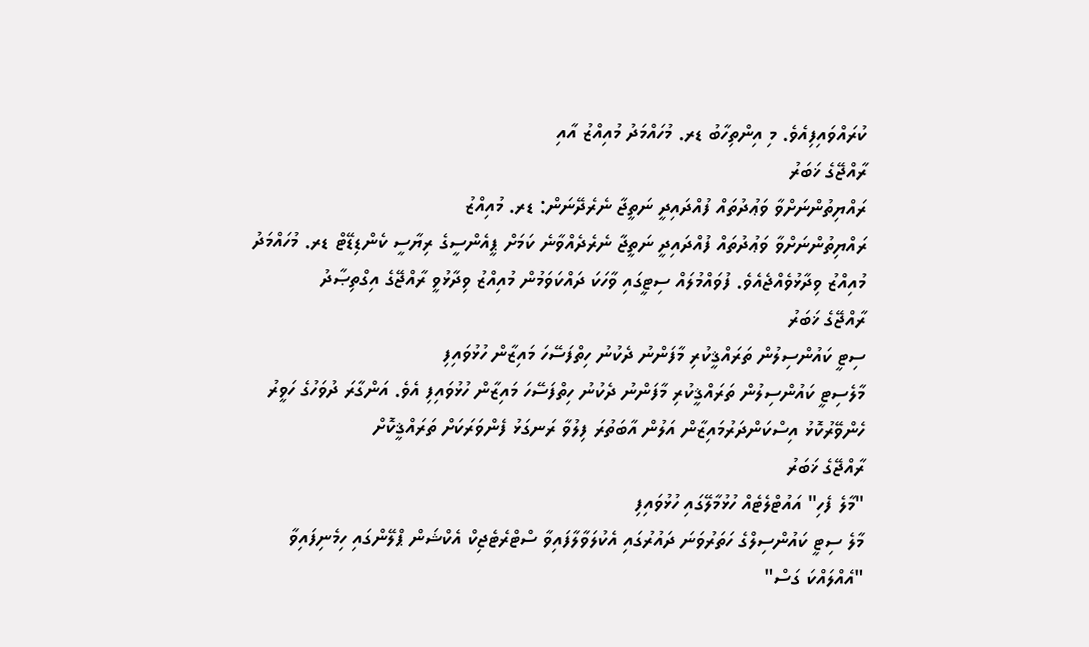ކުރައްވައިފިއެވެ. މި އިންތިހާބު ޑރ. މުހައްމަދު މުއިއްޒު އާއި
ރާއްޖޭގެ ޚަބަރު
ރައްޔިތުންނަށްވާ ވަޢުދުތައް ފުއްދައިދީ ނަތީޖާ ނެރެދޭނަން: ޑރ. މުއިއްޒު
ރައްޔިތުންނަށްވާ ވަޢުދުތައް ފުއްދައިދީ ނަތީޖާ ނެރެދެއްވާނެ ކަމަށް ޕީއެންސީގެ ރިޔާސީ ކެންޑިޑޭޓް ޑރ. މުހައްމަދު މުއިއްޒު ވިދާޅުވެއްޖެއެވެ. ފުވައްމުލައް ސިޓީގައި ވާހަކަ ދައްކަވަމުން މުއިއްޒު ވިދާޅުވީ ރާއްޖޭގެ އިގްތިޞާދު
ރާއްޖޭގެ ޚަބަރު
ސިޓީ ކައުންސިލުން ތަރައްޤީކުރި މާފަންނު ދެކުނު ހިތްފަސޭހަ މައިޒާން ހުޅުވައިފި
މާލެސިޓީ ކައުންސިލުން ތަރައްޤީކުރި މާފަންނު ދެކުނު ހިތްފަސޭހަ މައިޒާން ހުޅުވައިފި އެވެ. އަންގާރަ ދުވަހުގެ ހަވީރު ހެންވޭރުކޮޅު އިސްކަންދަރުމައިޒާން އަލުން އާބަތުރަ ފިލުވާ ރަނގަޅު ފެންވަރަކަށް ތަރައްޤީކޮށް
ރާއްޖޭގެ ޚަބަރު
"މާލެ ފެހި" އައުޓްލެޓެއް ހުޅުމާލޭގައި ހުޅުވައިފި
މާލެ ސިޓީ ކައުންސިލްގެ ހަތަރުވަނަ ދައުރުގައި އެކުލަވާލާފައިވާ ސްޓްރެޓެޖިކް އެކްޝަން ޕްލޭންގައި ހިމެނިފައިވާ "އެއްލައްކަ ގަސް"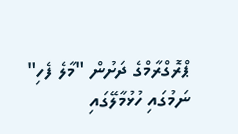ޕްރޮގްރާމްގެ ދަށުން "މާލެ ފެހި" ނަމުގައި ހުޅުމާލޭގައި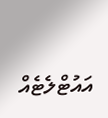އައުޓްލެޓެއް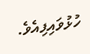ހުޅުވައިފިއެވެ.